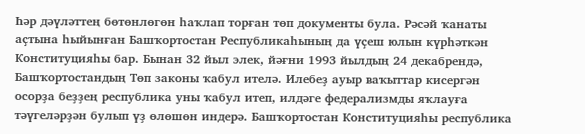Һәр дәүләттең бөтөнлөгөн һаҡлап торған төп документы була. Рәсәй ҡанаты аҫтына һыйынған Башҡортостан Республикаһының да үҫеш юлын күрһәткән Конституцияһы бар. Бынан 32 йыл элек, йәғни 1993 йылдың 24 декабрендә, Башҡортостандың Төп законы ҡабул ителә. Илебеҙ ауыр ваҡыттар кисергән осорҙа беҙҙең республика уны ҡабул итеп, илдәге федерализмды яҡлауға тәүгеләрҙән булып үҙ өлөшөн индерә. Башҡортостан Конституцияһы республика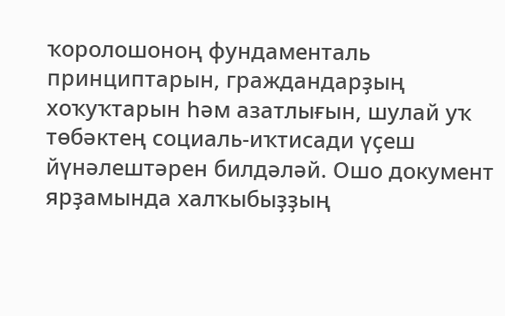ҡоролошоноң фундаменталь принциптарын, граждандарҙың хоҡуҡтарын һәм азатлығын, шулай уҡ төбәктең социаль-иҡтисади үҫеш йүнәлештәрен билдәләй. Ошо документ ярҙамында халҡыбыҙҙың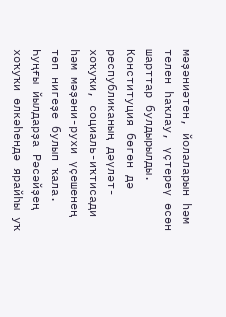мәҙәниәтен, йолаларын һәм телен һаҡлау, үҫтереү өсөн шарттар булдырылды. Конституция бөгөн дә республиканың дәүләт-хоҡуҡи, социаль-иҡтисади һәм мәҙәни-рухи үҫешенең төп нигеҙе булып ҡала. Һуңғы йылдарҙа Рәсәйҙең хоҡуҡи өлкәһендә ярайһы уҡ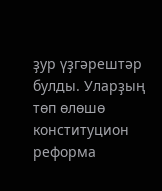ҙур үҙгәрештәр булды. Уларҙың төп өлөшө конституцион реформа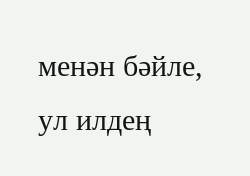менән бәйле, ул илдең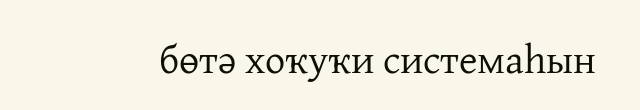бөтә хоҡуҡи системаһын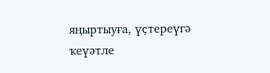яңыртыуға, үҫтереүгә ҡеүәтле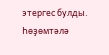этергес булды. Һөҙөмтәлә